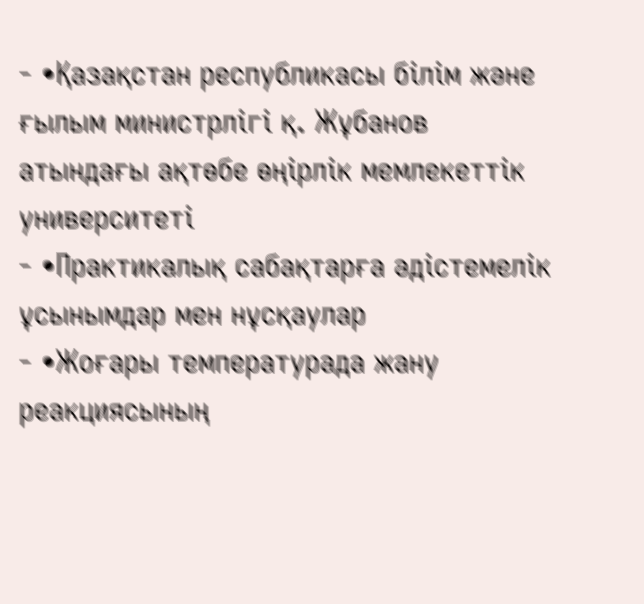- •Қазақстан республикасы білім және ғылым министрлігі қ. Жұбанов атындағы ақтөбе өңірлік мемлекеттік университеті
- •Практикалық сабақтарға әдістемелік ұсынымдар мен нұсқаулар
- •Жоғары температурада жану реакциясының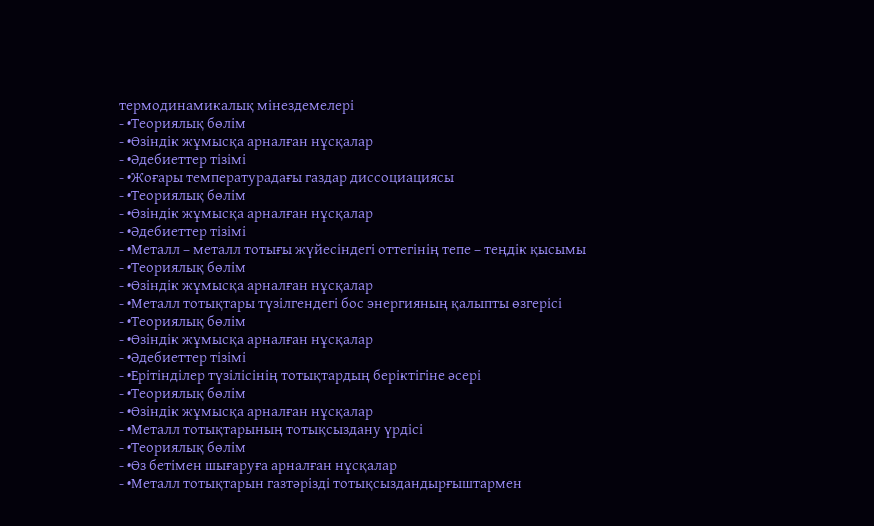термодинамикалық мінездемелері
- •Теориялық бөлім
- •Өзіндік жұмысқа арналған нұсқалар
- •Әдебиеттер тізімі
- •Жоғары температурадағы газдар диссоциациясы
- •Теориялық бөлім
- •Өзіндік жұмысқа арналған нұсқалар
- •Әдебиеттер тізімі
- •Металл – металл тотығы жүйесіндегі оттегінің тепе – теңдік қысымы
- •Теориялық бөлім
- •Өзіндік жұмысқа арналған нұсқалар
- •Металл тотықтары түзілгендегі бос энергияның қалыпты өзгерісі
- •Теориялық бөлім
- •Өзіндік жұмысқа арналған нұсқалар
- •Әдебиеттер тізімі
- •Ерітінділер түзілісінің тотықтардың беріктігіне әсері
- •Теориялық бөлім
- •Өзіндік жұмысқа арналған нұсқалар
- •Металл тотықтарының тотықсыздану үрдісі
- •Теориялық бөлім
- •Өз бетімен шығаруға арналған нұсқалар
- •Металл тотықтарын газтәрізді тотықсыздандырғыштармен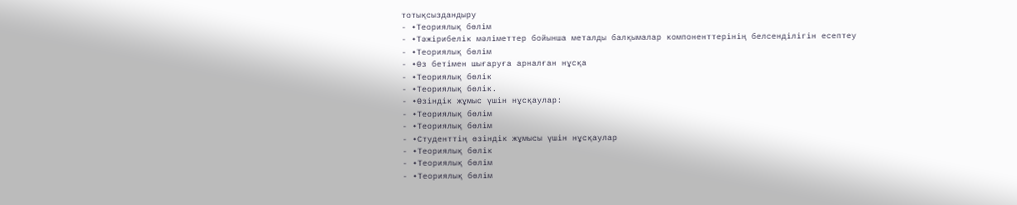тотықсыздандыру
- •Теориялық бөлiм
- •Тәжірибелік мәліметтер бойынша металды балқымалар компоненттерінің белсенділігін есептеу
- •Теориялық бөлiм
- •Өз бетімен шығаруға арналған нұсқа
- •Теориялық бөлiк
- •Теориялық бөлiк.
- •Өзiндiк жұмыс үшiн нұсқаулар:
- •Теориялық бөлім
- •Теориялық бөлiм
- •Студенттiң өзiндiк жұмысы үшiн нұсқаулар
- •Теориялық бөлiк
- •Теориялық бөлім
- •Теориялық бөлім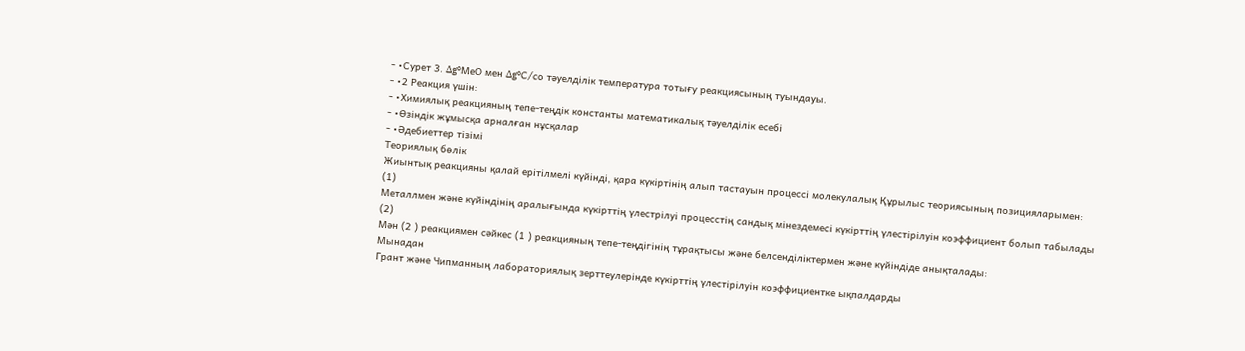- •Сурет 3. ∆gºМеО мен ∆gºС/со тәуелділік температура тотығу реакциясының туындауы.
- •2 Реакция үшін:
- •Химиялық реакцияның тепе-теңдік константы математикалық тәуелділік есебі
- •Өзіндік жұмысқа арналған нұсқалар
- •Әдебиеттер тізімі
Теориялық бөлiк
Жиынтық реакцияны қалай ерiтiлмелi күйiндi, қара күкiртiнiң алып тастауын процессi молекулалық Құрылыс теориясының позицияларымен:
(1)
Металлмен және күйiндiнiң аралығында күкiрттiң үлестрілуі процесстiң сандық мiнездемесi күкiрттiң үлестiрiлуiн коэффициент болып табылады
(2)
Мән (2 ) реакциямен сәйкес (1 ) реакцияның тепе-теңдiгiнiң тұрақтысы және белсендiлiктермен және күйiндiде анықталады:
Мынадан
Грант және Чипманның лабораториялық зерттеулерiнде күкiрттiң үлестiрiлуiн коэффициентке ықпалдарды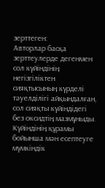зерттеген:
Авторлар басқа зерттеулерде дегенмен сол күйiндiнiң негiзгiлiктен сияқтысының күрделi тәуелдiлiгi айқындалған, сол сияқты күйiндiдегi без оксидтiң мазмұныды. Күйiндiнiң құрамы бойынша мән есептеуге мүмкiндiк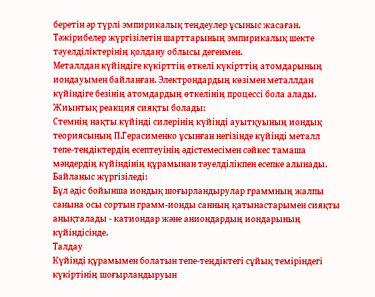беретiн әр түрлi эмпирикалық теңдеулер ұсыныс жасаған. Тәжiрибелер жүргiзiлетiн шарттарының эмпирикалық шекте тәуелдiлiктерiнiң қолдану облысы дегенмен.
Металлдан күйiндiге күкiрттiң өткелi күкiрттiң атомдарының иондауымен байланған. Электрондардың көзiмен металлдан күйiндiге безiнiң атомдардың өткелiнiң процессi бола алады. Жиынтық реакция сияқты болады:
Стемнiң нақты күйiндi силерiнiң күйiндi ауытқуының иондық теориясының П.Герасименко ұсынған негiзiнде күйiндi металл тепе-теңдiктердiң есептеуiнiң әдiстемесiмен сәйкес тамаша мәндердiң күйiндiнiң құрамынан тәуелдiлiкпен есепке алынады. Байланыс жүргiзiледi:
Бұл әдiс бойынша иондық шоғырландырулар граммның жалпы санына осы сортын грамм-ионды санның қатынастарымен сияқты анықталады - катиондар және аниондардың иондарының күйiндiсiнде.
Талдау
Күйiндi құрамымен болатын тепе-теңдiктегi сұйық темiрiндегi күкiртiнiң шоғырландыруын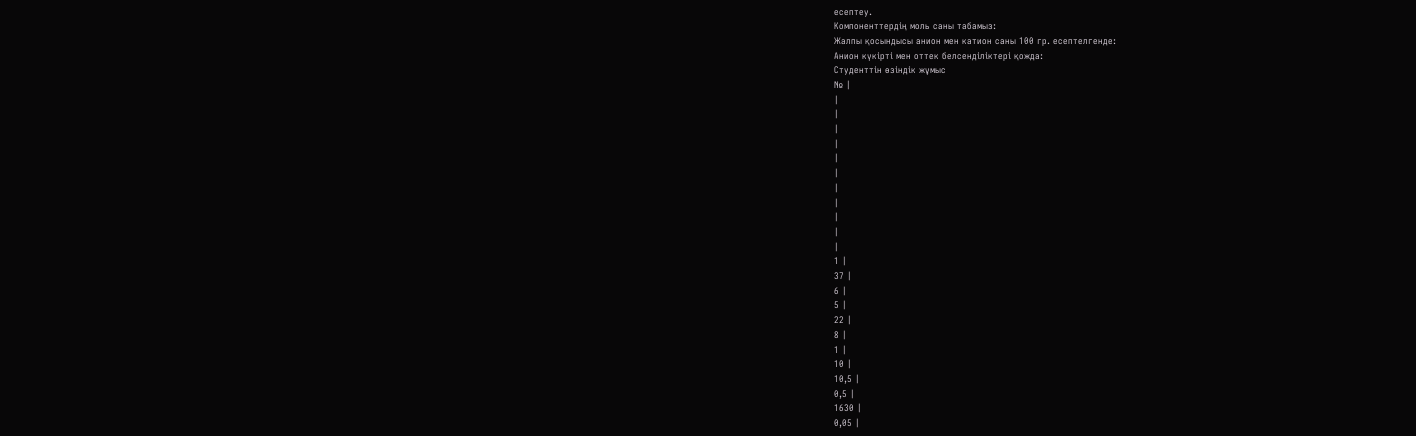есептеу.
Компоненттердiң моль саны табамыз:
Жалпы қосындысы анион мен катион саны 100 гр. есептелгенде:
Анион күкірті мен оттек белсенділіктері қожда:
Студенттін өзіндік жұмыс
№ |
|
|
|
|
|
|
|
|
|
|
|
1 |
37 |
6 |
5 |
22 |
8 |
1 |
10 |
10,5 |
0,5 |
1630 |
0,05 |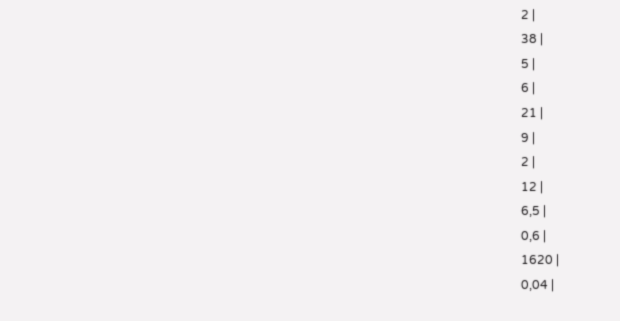2 |
38 |
5 |
6 |
21 |
9 |
2 |
12 |
6,5 |
0,6 |
1620 |
0,04 |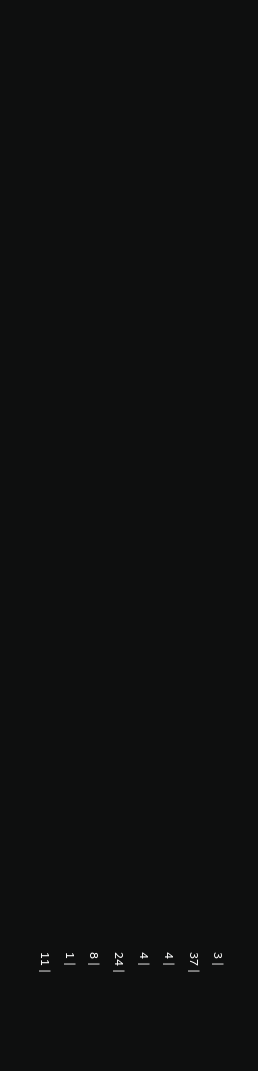3 |
37 |
4 |
4 |
24 |
8 |
1 |
11 |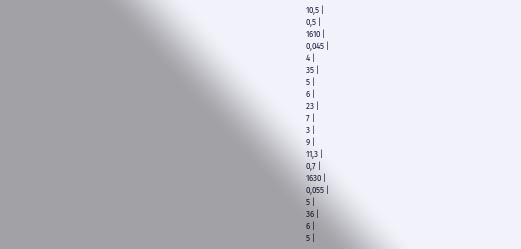10,5 |
0,5 |
1610 |
0,045 |
4 |
35 |
5 |
6 |
23 |
7 |
3 |
9 |
11,3 |
0,7 |
1630 |
0,055 |
5 |
36 |
6 |
5 |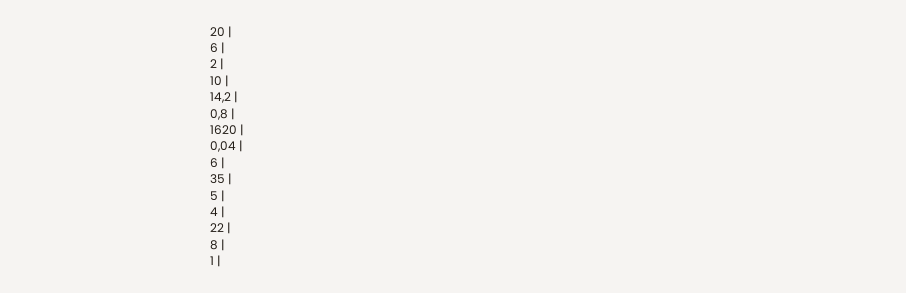20 |
6 |
2 |
10 |
14,2 |
0,8 |
1620 |
0,04 |
6 |
35 |
5 |
4 |
22 |
8 |
1 |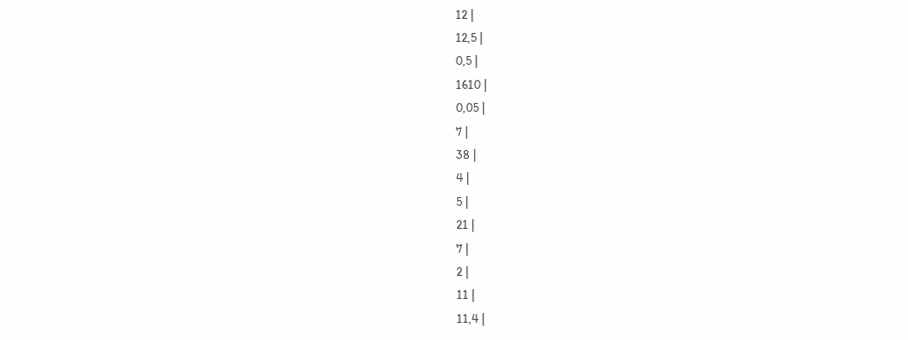12 |
12,5 |
0,5 |
1610 |
0,05 |
7 |
38 |
4 |
5 |
21 |
7 |
2 |
11 |
11,4 |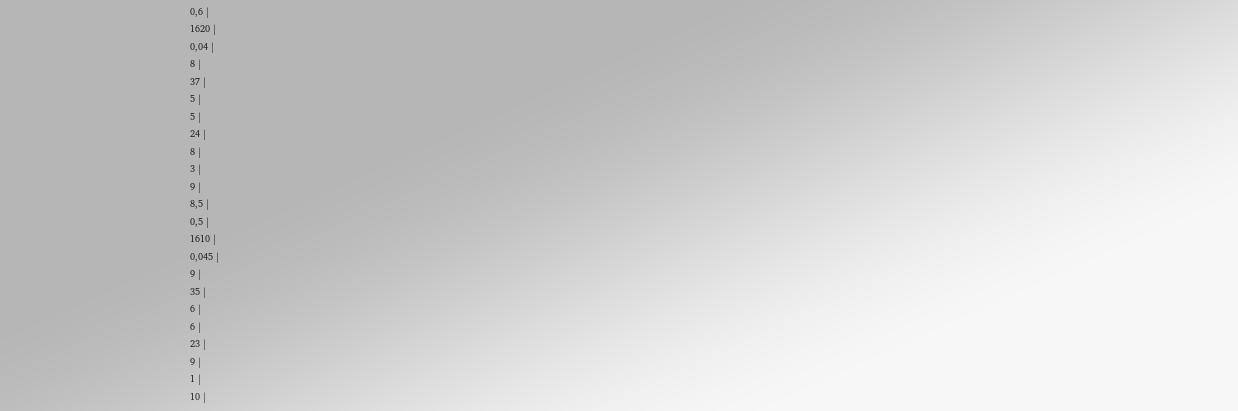0,6 |
1620 |
0,04 |
8 |
37 |
5 |
5 |
24 |
8 |
3 |
9 |
8,5 |
0,5 |
1610 |
0,045 |
9 |
35 |
6 |
6 |
23 |
9 |
1 |
10 |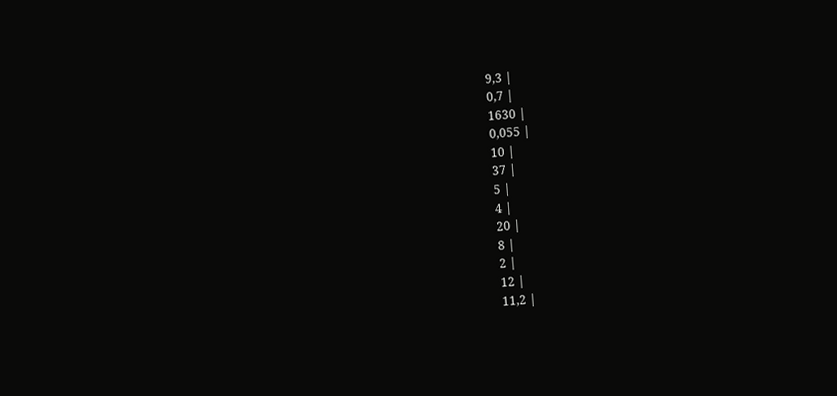9,3 |
0,7 |
1630 |
0,055 |
10 |
37 |
5 |
4 |
20 |
8 |
2 |
12 |
11,2 |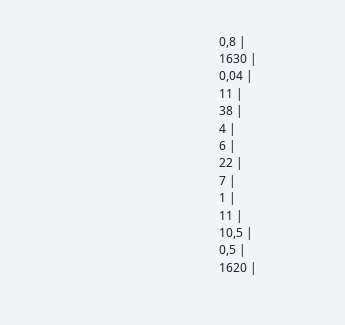0,8 |
1630 |
0,04 |
11 |
38 |
4 |
6 |
22 |
7 |
1 |
11 |
10,5 |
0,5 |
1620 |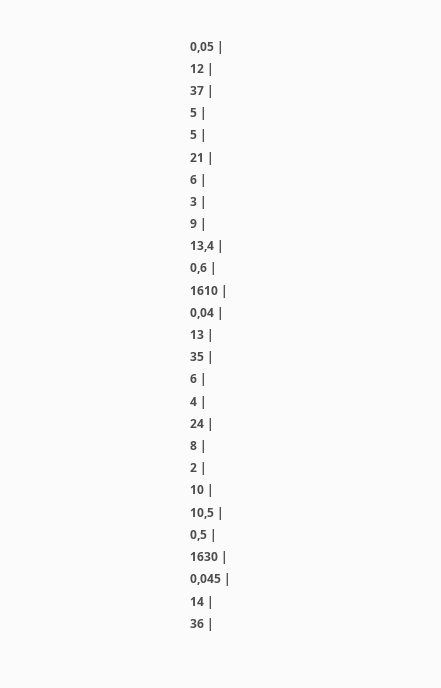0,05 |
12 |
37 |
5 |
5 |
21 |
6 |
3 |
9 |
13,4 |
0,6 |
1610 |
0,04 |
13 |
35 |
6 |
4 |
24 |
8 |
2 |
10 |
10,5 |
0,5 |
1630 |
0,045 |
14 |
36 |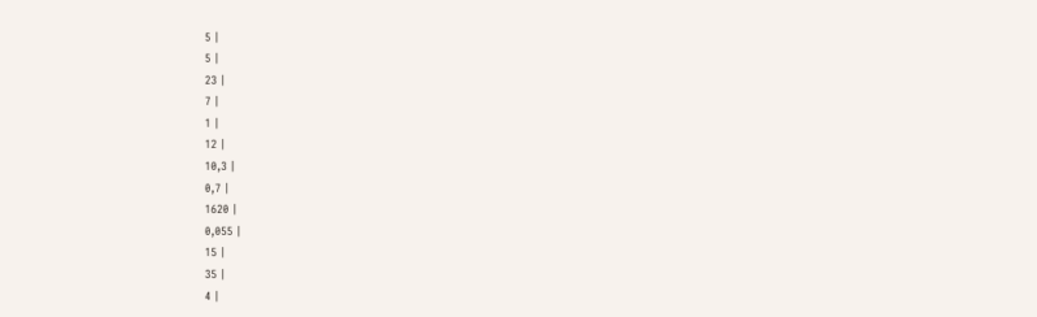5 |
5 |
23 |
7 |
1 |
12 |
10,3 |
0,7 |
1620 |
0,055 |
15 |
35 |
4 |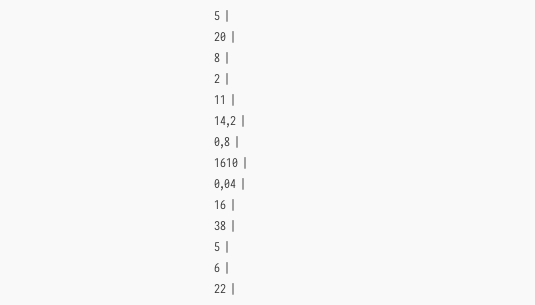5 |
20 |
8 |
2 |
11 |
14,2 |
0,8 |
1610 |
0,04 |
16 |
38 |
5 |
6 |
22 |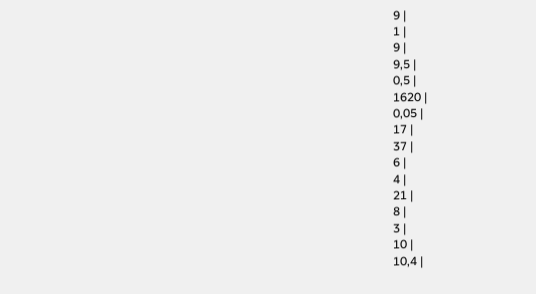9 |
1 |
9 |
9,5 |
0,5 |
1620 |
0,05 |
17 |
37 |
6 |
4 |
21 |
8 |
3 |
10 |
10,4 |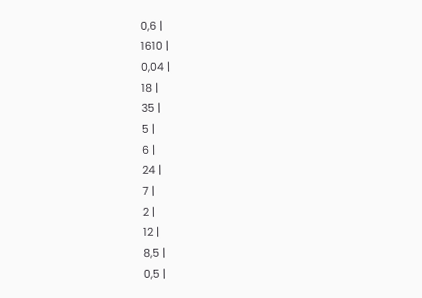0,6 |
1610 |
0,04 |
18 |
35 |
5 |
6 |
24 |
7 |
2 |
12 |
8,5 |
0,5 |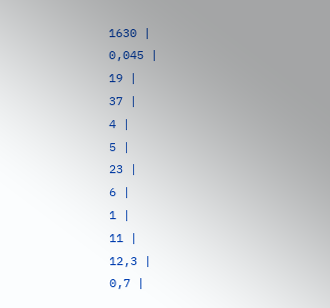1630 |
0,045 |
19 |
37 |
4 |
5 |
23 |
6 |
1 |
11 |
12,3 |
0,7 |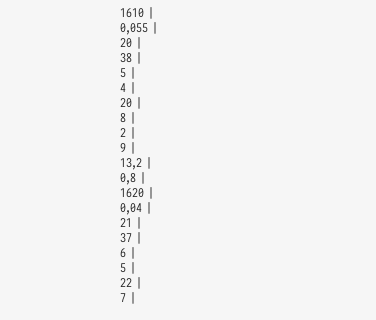1610 |
0,055 |
20 |
38 |
5 |
4 |
20 |
8 |
2 |
9 |
13,2 |
0,8 |
1620 |
0,04 |
21 |
37 |
6 |
5 |
22 |
7 |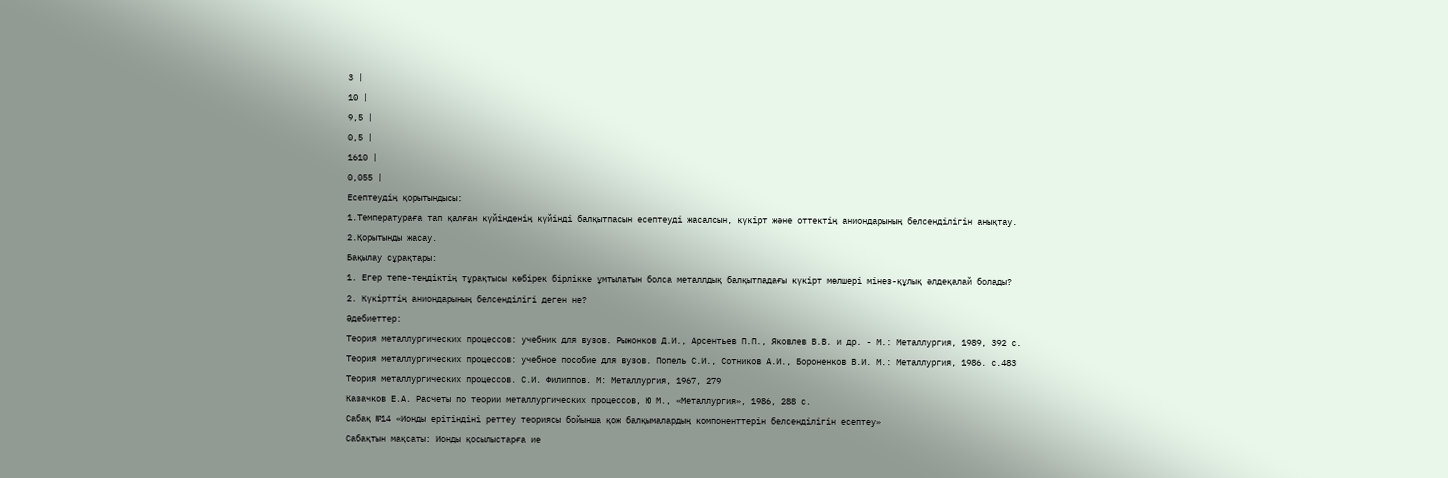3 |
10 |
9,5 |
0,5 |
1610 |
0,055 |
Есептеудiң қорытындысы:
1.Температураға тап қалған күйiнденiң күйiндi балқытпасын есептеудi жасалсын, күкiрт және оттектiң аниондарының белсендiлiгiн анықтау.
2.Қорытынды жасау.
Бақылау сұрақтары:
1. Егер тепе-теңдiктiң тұрақтысы көбiрек бiрлiкке ұмтылатын болса металлдық балқытпадағы күкiрт мөлшерi мiнез-құлық әлдеқалай болады?
2. Күкiрттiң аниондарының белсендiлiгi деген не?
Әдебиеттер:
Теория металлургических процессов: учебник для вузов. Рыжонков Д.И., Арсентьев П.П., Яковлев В.В. и др. - М.: Металлургия, 1989, 392 с.
Теория металлургических процессов: учебное пособие для вузов. Попель С.И., Сотников А.И., Бороненков В.И. М.: Металлургия, 1986. с.483
Теория металлургических процессов. С.И. Филиппов. М: Металлургия, 1967, 279
Казачков Е.А. Расчеты по теории металлургических процессов, Ю М., «Металлургия», 1986, 288 с.
Сабақ №14 «Ионды ерітіндіні реттеу теориясы бойынша қож балқымалардың компоненттерін белсенділігін есептеу»
Сабақтын мақсаты: Ионды қосылыстарға ие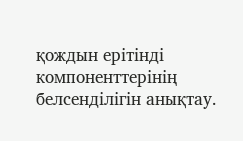қождын ерітінді компоненттерінің белсенділігін анықтау.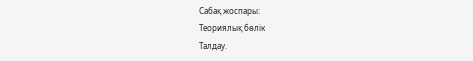Сабақ жоспары:
Теориялық бөлiк
Талдау.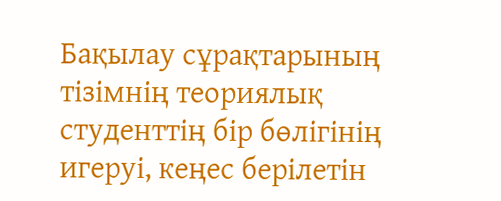Бақылау сұрақтарының тiзiмнiң теориялық студенттiң бiр бөлiгiнiң игеруi, кеңес берiлетiн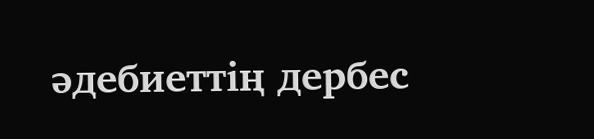әдебиеттiң дербес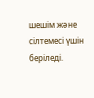шешiм және сiлтемесi үшiн берiледi.